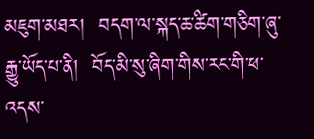མཇུག་མཐར།  བདག་ལ་སྐད་ཆ་ཚིག་གཅིག་ཞུ་རྒྱུ་ཡོད་པ་ནི།  བོད་མི་སུ་ཞིག་གིས་རང་གི་ཕ་འདས་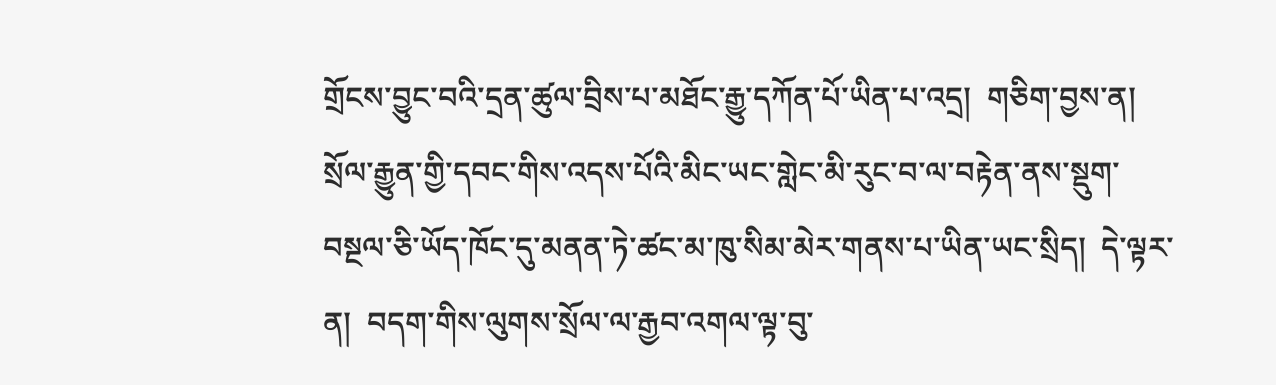གྲོངས་བྱུང་བའི་དྲན་ཚུལ་བྲིས་པ་མཐོང་རྒྱུ་དཀོན་པོ་ཡིན་པ་འདྲ།  གཅིག་བྱས་ན།  སྲོལ་རྒྱུན་གྱི་དབང་གིས་འདས་པོའི་མིང་ཡང་གླེང་མི་རུང་བ་ལ་བརྟེན་ནས་སྡུག་བསྔལ་ཅི་ཡོད་ཁོང་དུ་མནན་ཏེ་ཚང་མ་ཁུ་སིམ་མེར་གནས་པ་ཡིན་ཡང་སྲིད།  དེ་ལྟར་ན།  བདག་གིས་ལུགས་སྲོལ་ལ་རྒྱབ་འགལ་ལྟ་བུ་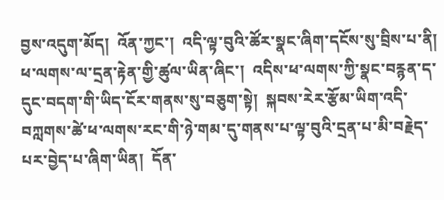བྱས་འདུག་མོད།  འོན་ཀྱང་།  འདི་ལྟ་བུའི་ཚོར་སྣང་ཞིག་དངོས་སུ་བྲིས་པ་ནི།  ཕ་ལགས་ལ་དྲན་རྟེན་གྱི་ཚུལ་ཡིན་ཞིང་།  འདིས་ཕ་ལགས་ཀྱི་སྣང་བརྙན་ད་དུང་བདག་གི་ཡིད་ངོར་གནས་སུ་བཅུག་སྟེ།  སྐབས་རེར་རྩོམ་ཡིག་འདི་བཀླགས་ཚེ་ཕ་ལགས་རང་གི་ཉེ་གམ་དུ་གནས་པ་ལྟ་བུའི་དྲན་པ་མི་བརྗེད་པར་བྱེད་པ་ཞིག་ཡིན།  དོན་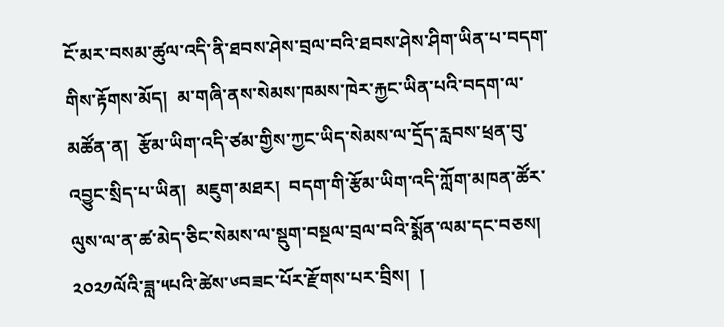ངོ་མར་བསམ་ཚུལ་འདི་ནི་ཐབས་ཤེས་བྲལ་བའི་ཐབས་ཤེས་ཤིག་ཡིན་པ་བདག་གིས་རྟོགས་མོད།  མ་གཞི་ནས་སེམས་ཁམས་ཁེར་རྐྱང་ཡིན་པའི་བདག་ལ་མཚོན་ན།  རྩོམ་ཡིག་འདི་ཙམ་གྱིས་ཀྱང་ཡིད་སེམས་ལ་དྲོད་རླབས་ཕྲན་བུ་འབྱུང་སྲིད་པ་ཡིན།  མཇུག་མཐར།  བདག་གི་རྩོམ་ཡིག་འདི་ཀློག་མཁན་ཚོར་ལུས་ལ་ན་ཚ་མེད་ཅིང་སེམས་ལ་སྡུག་བསྔལ་བྲལ་བའི་སྨོན་ལམ་དང་བཅས།  ༢༠༢༡ལོའི་ཟླ་༥པའི་ཚེས་༦བཟང་པོར་རྫོགས་པར་བྲིས།  །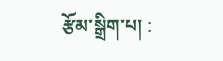རྩོམ་སྒྲིག་པ། :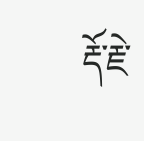རྡོ་རྗེ་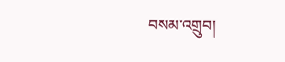བསམ་འགྲུབ།